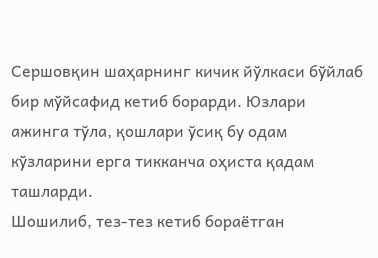Сершовқин шаҳарнинг кичик йўлкаси бўйлаб бир мўйсафид кетиб борарди. Юзлари ажинга тўла, қошлари ўсиқ бу одам кўзларини ерга тикканча оҳиста қадам ташларди.
Шошилиб, тез-тез кетиб бораётган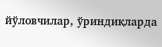йўловчилар, ўриндиқларда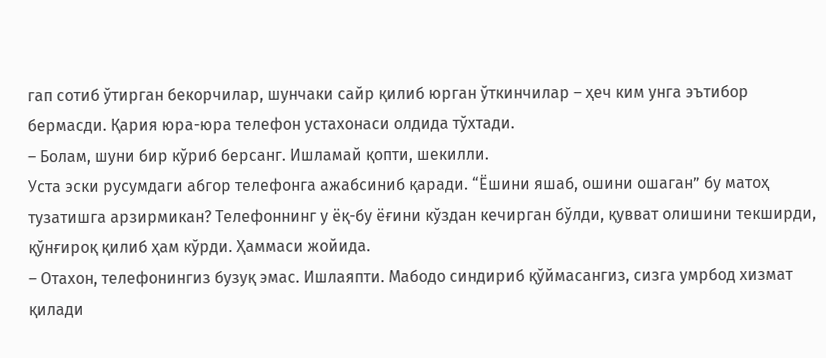гап сотиб ўтирган бекорчилар, шунчаки сайр қилиб юрган ўткинчилар – ҳеч ким унга эътибор бермасди. Қария юра-юра телефон устахонаси олдида тўхтади.
– Болам, шуни бир кўриб берсанг. Ишламай қопти, шекилли.
Уста эски русумдаги абгор телефонга ажабсиниб қаради. “Ёшини яшаб, ошини ошаган” бу матоҳ тузатишга арзирмикан? Телефоннинг у ёқ-бу ёғини кўздан кечирган бўлди, қувват олишини текширди, қўнғироқ қилиб ҳам кўрди. Ҳаммаси жойида.
– Отахон, телефонингиз бузуқ эмас. Ишлаяпти. Мабодо синдириб қўймасангиз, сизга умрбод хизмат қилади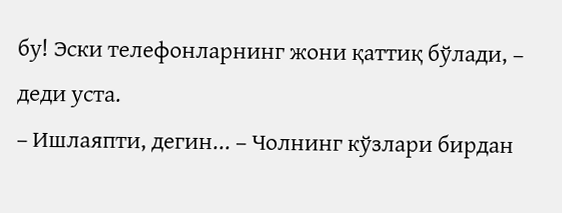бу! Эски телефонларнинг жони қаттиқ бўлади, – деди уста.
– Ишлаяпти, дегин... – Чолнинг кўзлари бирдан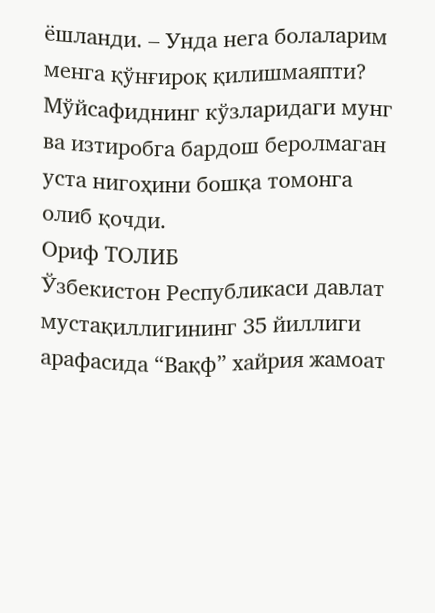ёшланди. – Унда нега болаларим менга қўнғироқ қилишмаяпти?
Мўйсафиднинг кўзларидаги мунг ва изтиробга бардош беролмаган уста нигоҳини бошқа томонга олиб қочди.
Ориф ТОЛИБ
Ўзбекистон Республикаси давлат мустақиллигининг 35 йиллиги арафасида “Вақф” хайрия жамоат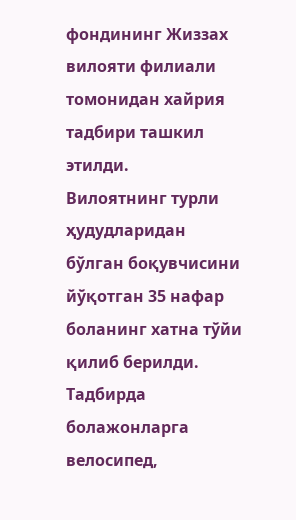фондининг Жиззах вилояти филиали томонидан хайрия тадбири ташкил этилди.
Вилоятнинг турли ҳудудларидан бўлган боқувчисини йўқотган 35 нафар боланинг хатна тўйи қилиб берилди.
Тадбирда болажонларга велосипед,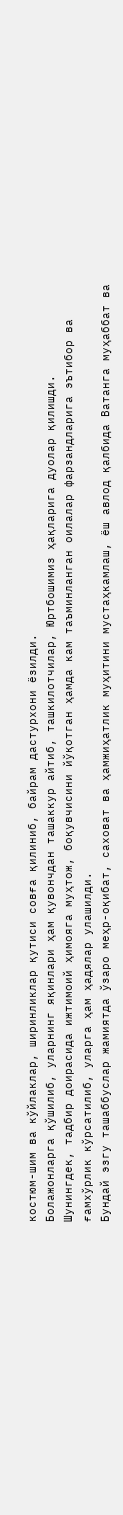костюм-шим ва кўйлаклар, ширинликлар қутиси совға қилиниб, байрам дастурхони ёзилди.
Болажонларга қўшилиб, уларнинг яқинлари ҳам қувончдан ташаккур айтиб, ташкилотчилар, Юртбошимиз ҳақларига дуолар қилишди.
Шунингдек, тадбир доирасида ижтимоий ҳимояга муҳтож, боқувчисини йўқотган ҳамда кам таъминланган оилалар фарзандларига эътибор ва ғамхўрлик кўрсатилиб, уларга ҳам ҳадялар улашилди.
Бундай эзгу ташаббуслар жамиятда ўзаро меҳр-оқибат, саховат ва ҳамжиҳатлик муҳитини мустаҳкамлаш, ёш авлод қалбида Ватанга муҳаббат ва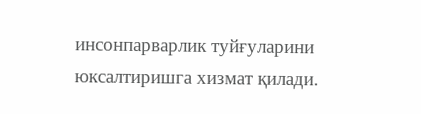инсонпарварлик туйғуларини юксалтиришга хизмат қилади.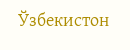Ўзбекистон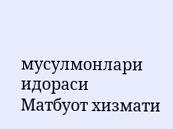мусулмонлари идораси
Матбуот хизмати